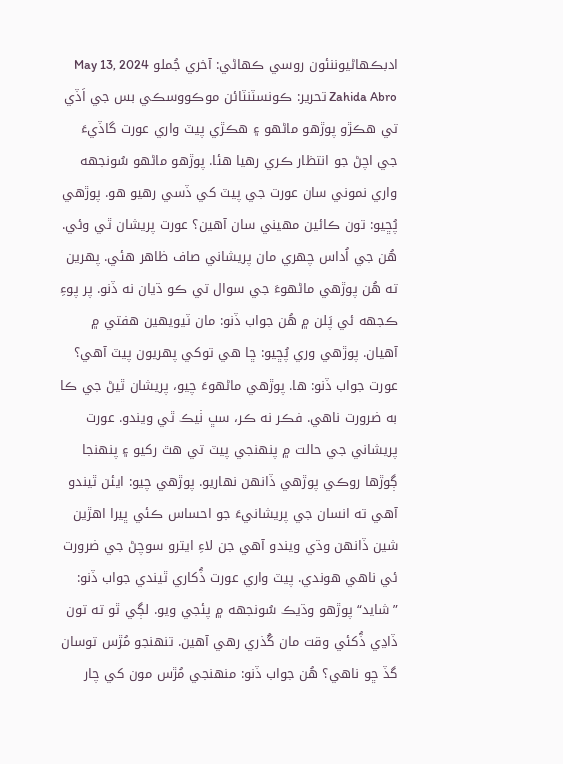ادبڪهاڻيوننئون روسي ڪهاڻي: آخري جُملو May 13, 2024 Zahida Abro تحرير: ڪونسٽنٽائن موڪووسڪي بس جي اَڏي تي هڪڙو پوڙهو ماڻهو ۽ هڪڙي پيٽ واري عورت گاڏيءَ جي اچڻ جو انتظار ڪري رهيا هئا. پوڙهو ماڻهو سُونجهه واري نموني سان عورت جي پيٽ کي ڏسي رهيو هو. پوڙهي پُڇيو: تون ڪائين مهيني سان آهين؟ عورت پريشان ٿي وئي. هُن جي اُداس چھري مان پريشاني صاف ظاهر هئي. پهرين ته هُن پوڙهي ماڻهوءَ جي سوال تي ڪو ڌيان نه ڏنو. پر پوءِ ڪجهه ئي پَلن ۾ هُن جواب ڏنو: مان ٽيويهين هفتي ۾ آهيان. پوڙهي وري پُڇيو: ڇا هي توکي پهريون پيٽ آهي؟ عورت جواب ڏنو: ها. پوڙهي ماڻهوءَ چيو، پريشان ٿيڻ جي ڪا به ضرورت ناهي. فڪر نه ڪر، سڀ ٺيڪ ٿي ويندو. عورت پريشاني جي حالت ۾ پنهنجي پيٽ تي هٿ رکيو ۽ پنهنجا ڳوڙها روڪي پوڙهي ڏانهن نهاريو. پوڙهي چيو: ايئن ٿيندو آهي ته انسان جي پريشانيءَ جو احساس ڪئي ڀيرا اهڙين شين ڏانهن وڌي ويندو آهي جن لاءِ ايترو سوچڻ جي ضرورت ئي ناهي هوندي. پيٽ واري عورت ڏُکاري ٿيندي جواب ڏنو: ”شايد“ پوڙهو وڌيڪ سُونجهه ۾ پئجي ويو. لڳي ٿو ته تون ڏاڍي ڏُکئي وقت مان گُذري رهي آهين. تنهنجو مُڙس توسان گڏ ڇو ناهي؟ هُن جواب ڏنو: منهنجي مُڙس مون کي چار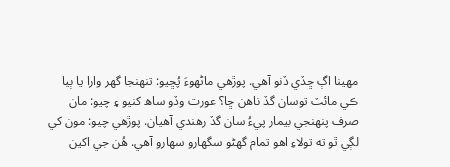مهينا اڳ ڇڏي ڏنو آهي. پوڙهي ماڻهوءَ پُڇيو: تنهنجا گهر وارا يا ٻيا ڪي مائٽ توسان گڏ ناهن ڇا؟ عورت وڏو ساھ کنيو ۽ چيو: مان صرف پنهنجي بيمار پيءُ سان گڏ رهندي آهيان. پوڙهي چيو: مون کي لڳي ٿو ته تولاءِ اهو تمام گهڻو سگهارو سهارو آهي. هُن جي اکين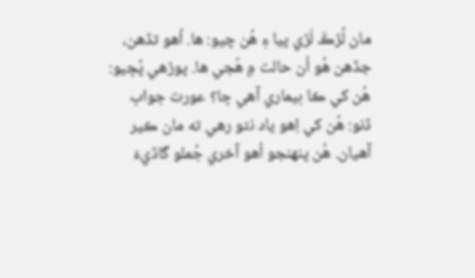مان لُڙڪَ لَڙي پيا ۽ هُن چيو: ها. اُهو تڏهن، جڏهن هُو اُن حالت ۾ هُجي ها. پوڙهي پُڇيو: هُن کي ڪا بيماري آهي ڇا؟ عورت جواب ڏنو: هُن کي اِهو ياد نٿو رهي ته مان ڪير آهيان. هُن پنهنجو اُهو آخري جُملو گاڏيءَ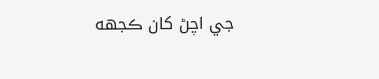جي اچڻ کان ڪجهه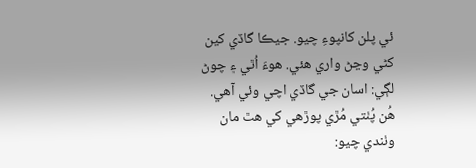ئي پلن کانپوءِ چيو. جيڪا گاڏي کين کڻي وڃڻ واري هئي. هوءَ اُٿي ۽ چوڻ لڳي: اسان جي گاڏي اچي وئي آهي. هُن پُٺتي مُڙي پوڙهي کي هٿ مان وٺندي چيو: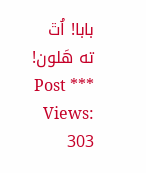بابا! اُٿ ته هَلون! *** Post Views: 303